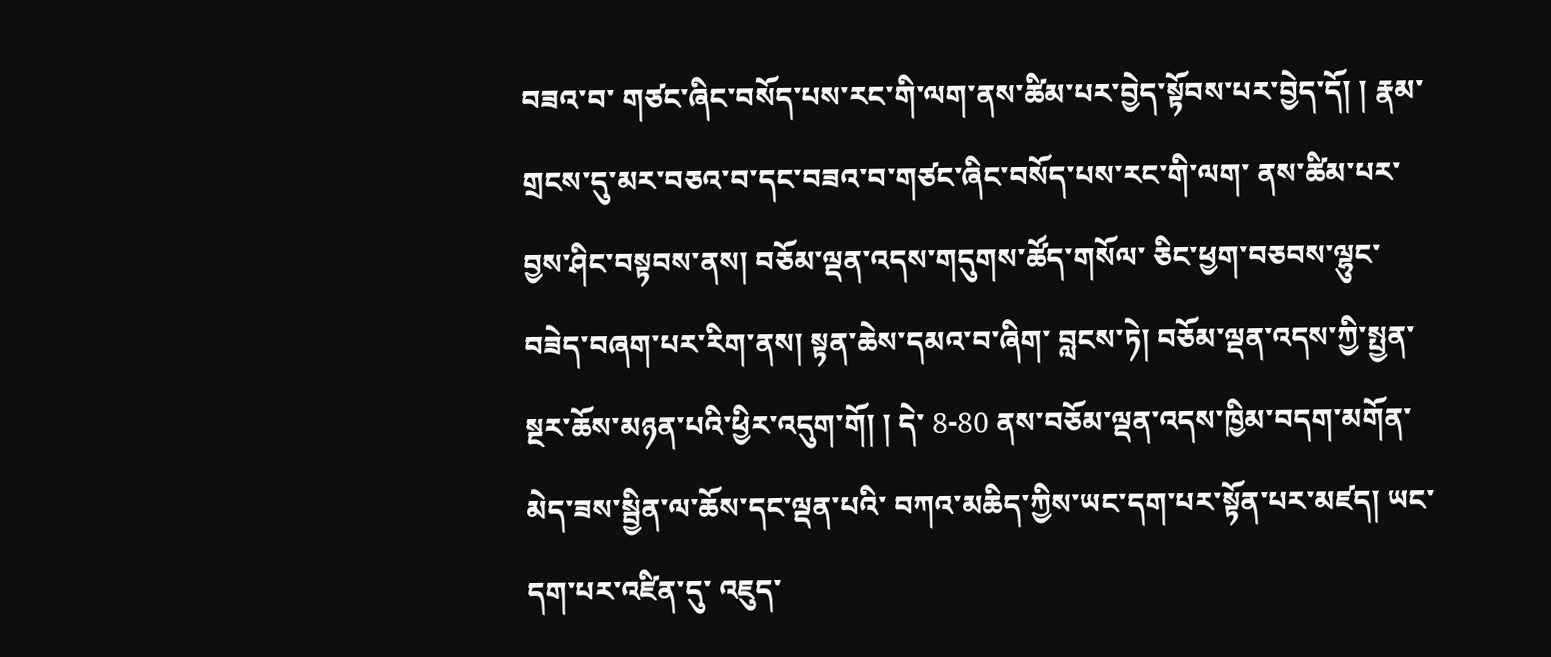བཟའ་བ་ གཙང་ཞིང་བསོད་པས་རང་གི་ལག་ནས་ཚིམ་པར་བྱེད་སྟོབས་པར་བྱེད་དོ། ། རྣམ་གྲངས་དུ་མར་བཅའ་བ་དང་བཟའ་བ་གཙང་ཞིང་བསོད་པས་རང་གི་ལག་ ནས་ཚིམ་པར་བྱས་ཤིང་བསྟབས་ནས། བཅོམ་ལྡན་འདས་གདུགས་ཚོད་གསོལ་ ཅིང་ཕྱག་བཅབས་ལྷུང་བཟེད་བཞག་པར་རིག་ནས། སྟན་ཆེས་དམའ་བ་ཞིག་ བླངས་ཏེ། བཅོམ་ལྡན་འདས་ཀྱི་སྤྱན་སྔར་ཆོས་མཉན་པའི་ཕྱིར་འདུག་གོ། ། དེ་ 8-80 ནས་བཅོམ་ལྡན་འདས་ཁྱིམ་བདག་མགོན་མེད་ཟས་སྦྱིན་ལ་ཆོས་དང་ལྡན་པའི་ བཀའ་མཆིད་ཀྱིས་ཡང་དག་པར་སྟོན་པར་མཛད། ཡང་དག་པར་འཛིན་དུ་ འཇུད་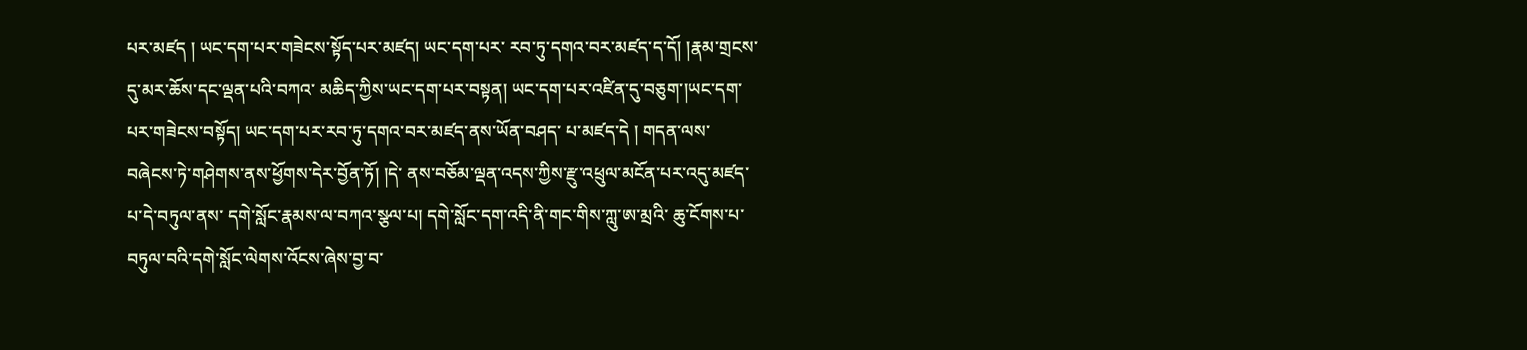པར་མཛད ། ཡང་དག་པར་གཟེངས་སྟོད་པར་མཛད། ཡང་དག་པར་ རབ་ཏུ་དགའ་བར་མཛད་ད་དོ། །རྣམ་གྲངས་དུ་མར་ཆོས་དང་ལྡན་པའི་བཀའ་ མཆིད་ཀྱིས་ཡང་དག་པར་བསྟན། ཡང་དག་པར་འཛིན་དུ་བཅུག་།ཡང་དག་ པར་གཟེངས་བསྟོད། ཡང་དག་པར་རབ་ཏུ་དགའ་བར་མཛད་ནས་ཡོན་བཤད་ པ་མཛད་དེ ། གདན་ལས་བཞེངས་ཏེ་གཤེགས་ནས་ཕྱོགས་དེར་བྱོན་ཏོ། །དེ་ ནས་བཅོམ་ལྡན་འདས་ཀྱིས་རྫུ་འཕྲུལ་མངོན་པར་འདུ་མཛད་པ་དེ་བཏུལ་ནས་ དགེ་སློང་རྣམས་ལ་བཀའ་སྩལ་པ། དགེ་སློང་དག་འདི་ནི་གང་གིས་ཀླུ་ཨ་མྲའི་ ཆུ་ངོགས་པ་བཏུལ་བའི་དགེ་སློང་ལེགས་འོངས་ཞེས་བྱ་བ་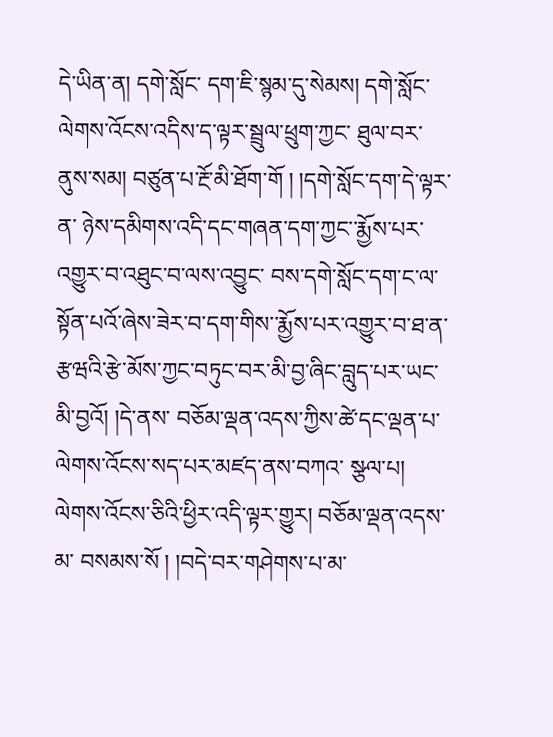དེ་ཡིན་ན། དགེ་སློང་ དག་ཇི་སྙམ་དུ་སེམས། དགེ་སློང་ལེགས་འོངས་འདིས་ད་ལྟར་སྦྲུལ་ཕྲུག་ཀྱང་ ཐུལ་བར་ནུས་སམ། བཙུན་པ་རྔོ་མི་ཐོག་གོ ། །དགེ་སློང་དག་དེ་ལྟར་ན་ ཉེས་དམིགས་འདི་དང་གཞན་དག་ཀྱང་་རྨྱོས་པར་འགྱུར་བ་འཐུང་བ་ལས་འབྱུང་ བས་དགེ་སློང་དག་ང་ལ་སྟོན་པའོ་ཞེས་ཟེར་བ་དག་གིས་་རྨྱོས་པར་འགྱུར་བ་ཐ་ན་ རྩཝའི་རྩེ་མོས་ཀྱང་བཏུང་བར་མི་བྱ་ཞིང་བླུད་པར་ཡང་མི་བྱའོ། །དེ་ནས་ བཅོམ་ལྡན་འདས་ཀྱིས་ཚེ་དང་ལྡན་པ་ལེགས་འོངས་སད་པར་མཛད་ནས་བཀའ་ སྩལ་པ། ལེགས་འོངས་ཅིའི་ཕྱིར་འདི་ལྟར་གྱུར། བཅོམ་ལྡན་འདས་མ་ བསམས་སོ ། །བདེ་བར་གཤེགས་པ་མ་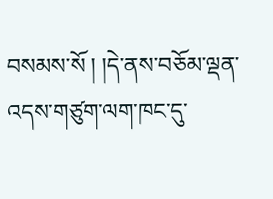བསམས་སོ ། །དེ་ནས་བཅོམ་ལྡན་ འདས་གཙུག་ལག་ཁང་དུ་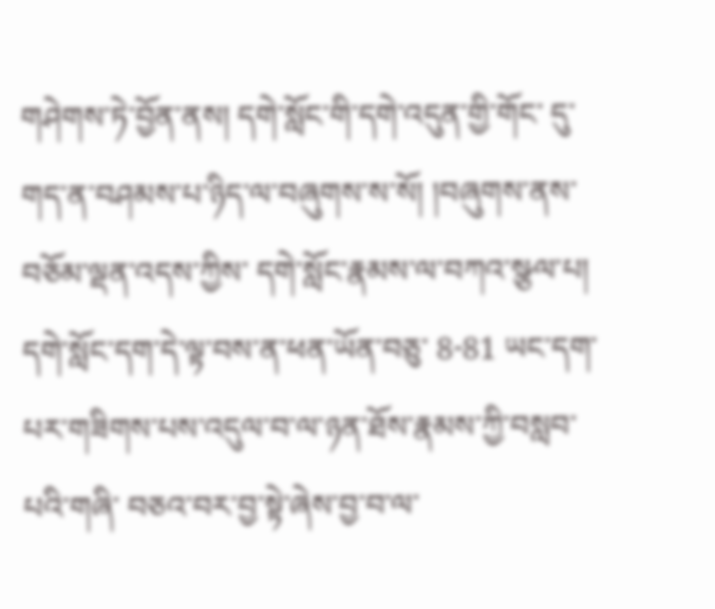གཤེགས་ཏེ་བྱོན་ནས། དགེ་སློང་གི་དགེ་འདུན་གྱི་གོང་ དུ་གད་ན་བཤམས་པ་ཉིད་ལ་བཞུགས་ས་སོ། །བཞུགས་ནས་བཅོམ་ལྡན་འདས་ཀྱིས་ དགེ་སློང་རྣམས་ལ་བཀའ་སྩལ་པ། དགེ་སློང་དག་དེ་ལྟ་བས་ན་ཕན་ཡོན་བཅུ་ 8-81 ཡང་དག་པར་གཟིགས་པས་འདུལ་བ་ལ་ཉན་ཐོས་རྣམས་ཀྱི་བསླབ་པའི་གཞི་ བཅའ་བར་བྱ་སྟེ་ཞེས་བྱ་བ་ལ་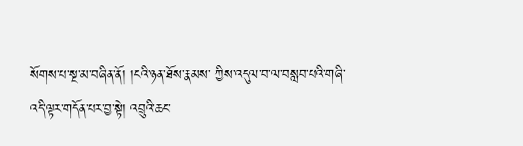སོགས་པ་སྔ་མ་བཞིན་ནོ། །ངའི་ཉན་ཐོས་རྣམས་ ཀྱིས་འདུལ་བ་ལ་བསླབ་པའི་གཞི་འདི་ལྟར་གདོན་པར་བྱ་སྟེ། འབྲུའི་ཆང་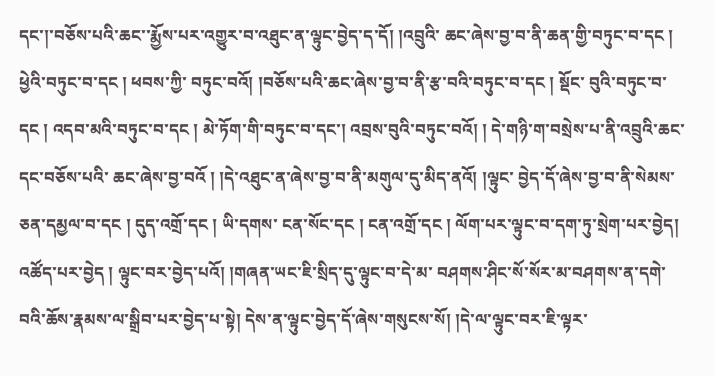དང་།་བཅོས་པའི་ཆང་་རྨྱོས་པར་འགྱུར་བ་འཐུང་ན་ལྟུང་བྱེད་ད་དོ། །འབྲུའི་ ཆང་ཞེས་བྱ་བ་ནི་ཆན་གྱི་བཏུང་བ་དང ། ཕྱེའི་བཏུང་བ་དང ། ཕབས་ཀྱི་ བཏུང་བའོ། །བཅོས་པའི་ཆང་ཞེས་བྱ་བ་ནི་རྩ་བའི་བཏུང་བ་དང ། སྡོང་ བུའི་བཏུང་བ་དང ། འདབ་མའི་བཏུང་བ་དང ། མེ་ཏོག་གི་བཏུང་བ་དང་། འབྲས་བུའི་བཏུང་བའོ། ། དེ་གཉི་ག་བསྲེས་པ་ནི་འབྲུའི་ཆང་དང་བཅོས་པའི་ ཆང་ཞེས་བྱ་བའོ ། །དེ་འཐུང་ན་ཞེས་བྱ་བ་ནི་མགུལ་དུ་མིད་ནའོ། །ལྟུང་ བྱེད་དོ་ཞེས་བྱ་བ་ནི་སེམས་ཅན་དམྱལ་བ་དང ། དུད་འགྲོ་དང ། ཡི་དགས་ ངན་སོང་དང ། ངན་འགྲོ་དང ། ལོག་པར་ལྟུང་བ་དག་ཏུ་སྲེག་པར་བྱེད། འཚོད་པར་བྱེད ། ལྟུང་བར་བྱེད་པའོ། །གཞན་ཡང་ཇི་སྲིད་དུ་ལྟུང་བ་དེ་མ་ བཤགས་ཤིང་སོ་སོར་མ་བཤགས་ན་དགེ་བའི་ཆོས་རྣམས་ལ་སྒྲིབ་པར་བྱེད་པ་སྟེ། དེས་ན་ལྟུང་བྱེད་དོ་ཞེས་གསུངས་སོ། །དེ་ལ་ལྟུང་བར་ཇི་ལྟར་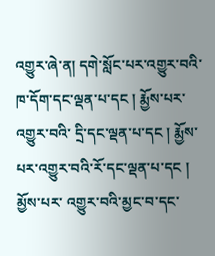འགྱུར་ཞེ་ན། དགེ་སློང་པར་འགྱུར་བའི་ཁ་དོག་དང་ལྡན་པ་དང ། རྨྱོས་པར་འགྱུར་བའི་ དྲི་དང་ལྡན་པ་དང ། རྨྱོས་པར་འགྱུར་བའི་རོ་དང་ལྡན་པ་དང ། མྱོས་པར་ འགྱུར་བའི་མྱང་བ་དང་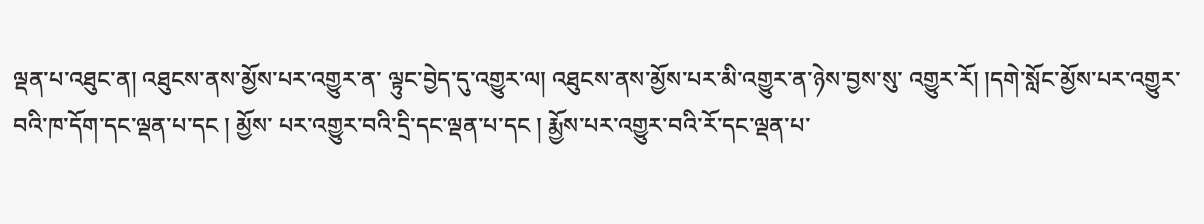ལྡན་པ་འཐུང་ན། འཐུངས་ནས་མྱོས་པར་འགྱུར་ན་ ལྟུང་བྱེད་དུ་འགྱུར་ལ། འཐུངས་ནས་མྱོས་པར་མི་འགྱུར་ན་ཉེས་བྱས་སུ་ འགྱུར་རོ། །དགེ་སློང་མྱོས་པར་འགྱུར་བའི་ཁ་དོག་དང་ལྡན་པ་དང ། མྱོས་ པར་འགྱུར་བའི་དྲི་དང་ལྡན་པ་དང ། རྨྱོས་པར་འགྱུར་བའི་རོ་དང་ལྡན་པ་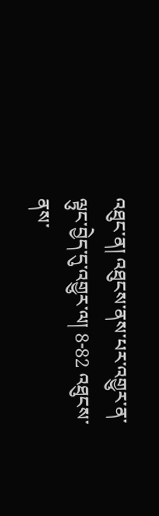འཐུང་ན། འཐུངས་ནས་པར་འགྱུར་ན་ལྟུང་བྱེད་དུ་འགྱུར་ལ། 8-82 འཐུངས་ནས་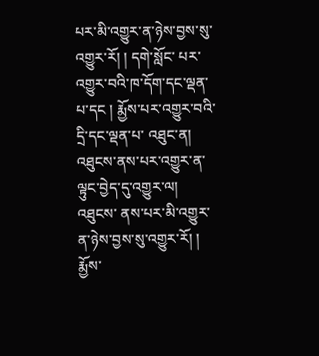པར་མི་འགྱུར་ན་ཉེས་བྱས་སུ་འགྱུར་རོ། ། དགེ་སློང་ པར་འགྱུར་བའི་ཁ་དོག་དང་ལྡན་པ་དང ། རྨྱོས་པར་འགྱུར་བའི་དྲི་དང་ལྡན་པ་ འཐུང་ན། འཐུངས་ནས་པར་འགྱུར་ན་ལྟུང་བྱེད་དུ་འགྱུར་ལ། འཐུངས་ ནས་པར་མི་འགྱུར་ན་ཉེས་བྱས་སུ་འགྱུར་རོ། ། རྨྱོས་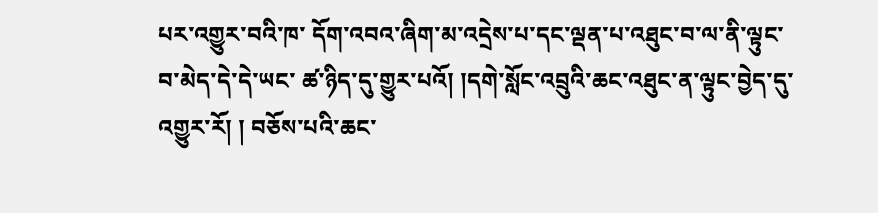པར་འགྱུར་བའི་ཁ་ དོག་འབའ་ཞིག་མ་འདྲེས་པ་དང་ལྡན་པ་འཐུང་བ་ལ་ནི་ལྟུང་བ་མེད་དེ་དེ་ཡང་ ཚ་ཉིད་དུ་གྱུར་པའོ། །དགེ་སློང་འབྲུའི་ཆང་འཐུང་ན་ལྟུང་བྱེད་དུ་འགྱུར་རོ། ། བཅོས་པའི་ཆང་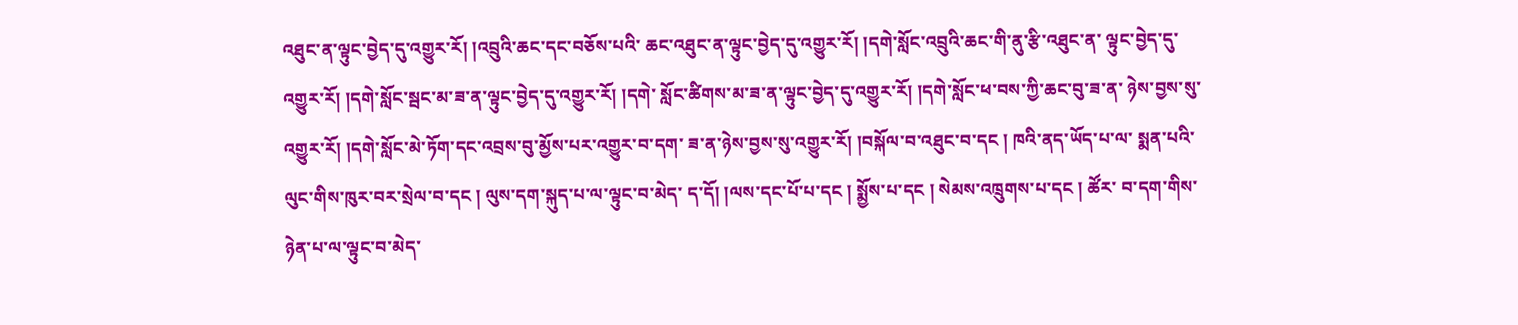འཐུང་ན་ལྟུང་བྱེད་དུ་འགྱུར་རོ། །འབྲུའི་ཆང་དང་བཅོས་པའི་ ཆང་འཐུང་ན་ལྟུང་བྱེད་དུ་འགྱུར་རོ། །དགེ་སློང་འབྲུའི་ཆང་གི་ནུ་རྩི་འཐུང་ན་ ལྟུང་བྱེད་དུ་འགྱུར་རོ། །དགེ་སློང་སྦང་མ་ཟ་ན་ལྟུང་བྱེད་དུ་འགྱུར་རོ། །དགེ་ སློང་ཚིགས་མ་ཟ་ན་ལྟུང་བྱེད་དུ་འགྱུར་རོ། །དགེ་སློང་ཕ་བས་ཀྱི་ཆང་བུ་ཟ་ན་ ཉེས་བྱས་སུ་འགྱུར་རོ། །དགེ་སློང་མེ་ཏོག་དང་འབྲས་བུ་མྱོས་པར་འགྱུར་བ་དག་ ཟ་ན་ཉེས་བྱས་སུ་འགྱུར་རོ། །བསྐོལ་བ་འཐུང་བ་དང ། ཁའི་ནད་ཡོད་པ་ལ་ སྨན་པའི་ལུང་གིས་ཁུར་བར་སྲེལ་བ་དང ། ལུས་དག་སྐུད་པ་ལ་ལྟུང་བ་མེད་ ད་དོ། །ལས་དང་པོ་པ་དང ། སྨྱོས་པ་དང ། སེམས་འཁྲུགས་པ་དང ། ཚོར་ བ་དག་གིས་ཉེན་པ་ལ་ལྟུང་བ་མེད་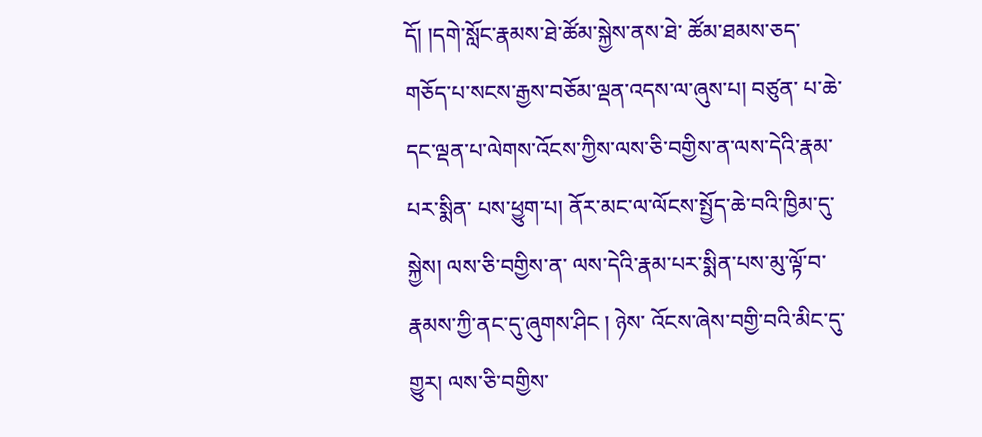དོ། །དགེ་སློང་རྣམས་ཐེ་ཚོམ་སྐྱེས་ནས་ཐེ་ ཚོམ་ཐམས་ཅད་གཅོད་པ་སངས་རྒྱས་བཅོམ་ལྡན་འདས་ལ་ཞུས་པ། བཙུན་ པ་ཆེ་དང་ལྡན་པ་ལེགས་འོངས་ཀྱིས་ལས་ཅི་བགྱིས་ན་ལས་དེའི་རྣམ་པར་སྨིན་ པས་ཕྱུག་པ། ནོར་མང་ལ་ལོངས་སྤྱོད་ཆེ་བའི་ཁྱིམ་དུ་སྐྱེས། ལས་ཅི་བགྱིས་ན་ ལས་དེའི་རྣམ་པར་སྨིན་པས་མུ་ལྟོ་བ་རྣམས་ཀྱི་ནང་དུ་ཞུགས་ཤིང ། ཉེས་ འོངས་ཞེས་བགྱི་བའི་མིང་དུ་གྱུར། ལས་ཅི་བགྱིས་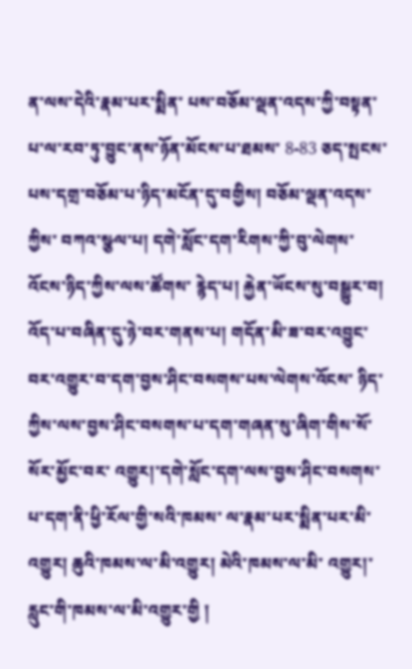ན་ལས་དེའི་རྣམ་པར་སྨིན་ པས་བཅོམ་ལྡན་འདས་ཀྱི་བསྟན་པ་ལ་རབ་ཏུ་བྱུང་ནས་ཉོན་མོངས་པ་ཐམས་ 8-83 ཅད་སྤངས་པས་དགྲ་བཅོམ་པ་ཉིད་མངོན་དུ་བགྱིས། བཅོམ་ལྡན་འདས་ཀྱིས་ བཀའ་སྩལ་པ། དགེ་སློང་དག་རིགས་ཀྱི་བུ་ལེགས་འོངས་ཉིད་ཀྱིས་ལས་ཚོགས་ རྙེད་པ། རྐྱེན་ཡོངས་སུ་བསྒྱུར་བ། འོད་པ་བཞིན་དུ་ཉེ་བར་གནས་པ། གདོན་མི་ཟ་བར་འབྱུང་བར་འགྱུར་བ་དག་བྱས་ཤིང་བསགས་པས་ལེགས་འོངས་ ཉིད་ཀྱིས་ལས་བྱས་ཤིང་བསགས་པ་དག་གཞན་སུ་ཞིག་གིས་སོ་སོར་མྱོང་བར་ འགྱུར།་དགེ་སློང་དག་ལས་བྱས་ཤིང་བསགས་པ་དག་ནི་ཕྱི་རོལ་གྱི་སའི་ཁམས་ ལ་རྣམ་པར་སྨིན་པར་མི་འགྱུར། ཆུའི་ཁམས་ལ་མི་འགྱུར། མེའི་ཁམས་ལ་མི་ འགྱུར།་རླུང་གི་ཁམས་ལ་མི་འགྱུར་གྱི །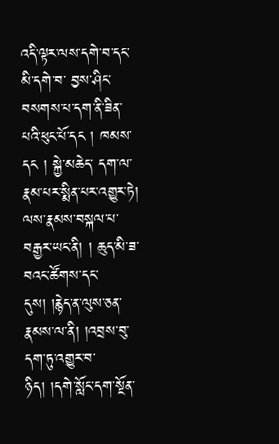འདི་ལྟར་ལས་དགེ་བ་དང་མི་དགེ་བ་ བྱས་ཤིང་བསགས་པ་དག་ནི་ཟིན་པའི་ཕུང་པོ་དང ། ཁམས་དང ། སྐྱེ་མཆེད་ དག་ལ་རྣམ་པར་སྨིན་པར་འགྱུར་ཏེ། ལས་རྣམས་བསྐལ་པ་བརྒྱར་ཡང་ནི། ། ཆུད་མི་ཟ་བའང་ཚོགས་དང་དུས། །རྙེད་ན་ལུས་ཅན་རྣམས་ལ་ནི། །འབྲས་བུ་ དག་ཏུ་འགྱུར་བ་ཉིད། །དགེ་སློང་དག་སྔོན་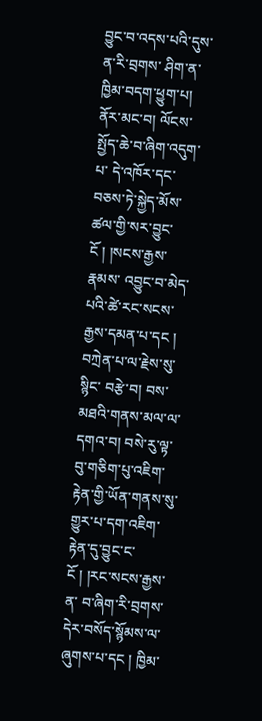བྱུང་བ་འདས་པའི་དུས་ན་རི་བྲགས་ ཤིག་ན་ཁྱིམ་བདག་ཕྱུག་པ། ནོར་མང་བ། ལོངས་སྤྱོད་ཆེ་བ་ཞིག་འདུག་པ་ དེ་འཁོར་དང་བཅས་ཏེ་སྐྱེད་མོས་ཚལ་གྱི་སར་བྱུང་ངོ ། །སངས་རྒྱས་རྣམས་ འབྱུང་བ་མེད་པའི་ཚེ་རང་སངས་རྒྱས་དམན་པ་དང ། བཀྲེན་པ་ལ་རྗེས་སུ་སྙིང་ བརྩེ་བ། བས་མཐའི་གནས་མལ་ལ་དགའ་བ། བསེ་རུ་ལྟ་བུ་གཅིག་པུ་འཇིག་ རྟེན་གྱི་ཡོན་གནས་སུ་གྱུར་པ་དག་འཇིག་རྟེན་དུ་བྱུང་ང་ངོ ། །རང་སངས་རྒྱས་ན་ བ་ཞིག་རི་བྲགས་དེར་བསོད་སྙོམས་ལ་ཞུགས་པ་དང ། ཁྱིམ་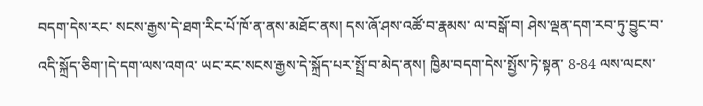བདག་དེས་རང་ སངས་རྒྱས་དེ་ཐག་རིང་པོ་ཁོ་ན་ནས་མཐོང་ནས། དས་ཞོ་ཤས་འཚོ་བ་རྣམས་ ལ་བསྒོ་བ། ཤེས་ལྡན་དག་རབ་ཏུ་བྱུང་བ་འདི་སྐྲོད་ཅིག་།དེ་དག་ལས་འགའ་ ཡང་རང་སངས་རྒྱས་དེ་སྐྲོད་པར་སྤྲོ་བ་མེད་ནས། ཁྱིམ་བདག་དེས་སྤྱོས་ཏེ་སྟན་ 8-84 ལས་ལངས་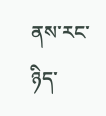ནས་རང་ཉིད་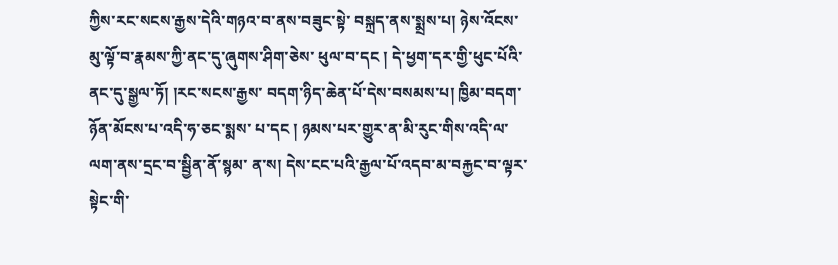ཀྱིས་རང་སངས་རྒྱས་དེའི་གཉའ་བ་ནས་བཟུང་སྟེ་ བསྐྲད་ནས་སྨྲས་པ། ཉེས་འོངས་མུ་ལྟོ་བ་རྣམས་ཀྱི་ནང་དུ་ཞུགས་ཤིག་ཅེས་ ཕུལ་བ་དང ། དེ་ཕྱག་དར་གྱི་ཕུང་པོའི་ནང་དུ་སྒྱལ་ཏོ། །རང་སངས་རྒྱས་ བདག་ཉིད་ཆེན་པོ་དེས་བསམས་པ། ཁྱིམ་བདག་ཉོན་མོངས་པ་འདི་ཧ་ཅང་སྨས་ པ་དང ། ཉམས་པར་གྱུར་ན་མི་རུང་གིས་འདི་ལ་ལག་ནས་དྲང་བ་སྦྱིན་ནོ་སྙམ་ ན་ས། དེས་ངང་པའི་རྒྱལ་པོ་འདབ་མ་བརྐྱང་བ་ལྟར་སྟེང་གི་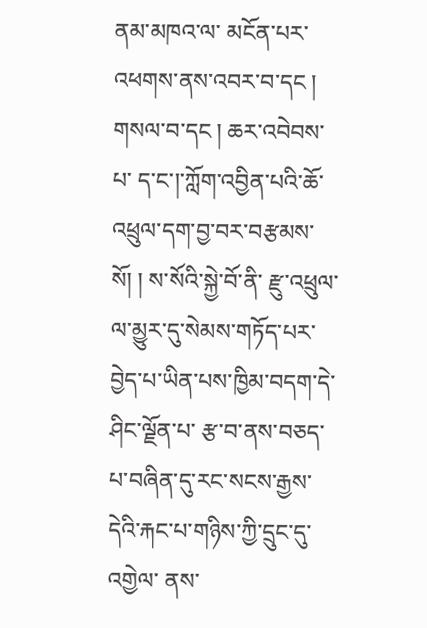ནམ་མཁའ་ལ་ མངོན་པར་འཕགས་ནས་འབར་བ་དང ། གསལ་བ་དང ། ཆར་འབེབས་པ་ ད་ང་།་ཀློག་འབྱིན་པའི་ཆོ་འཕྲུལ་དག་བྱ་བར་བརྩམས་སོ། ། ས་སོའི་སྐྱེ་བོ་ནི་ རྫུ་འཕྲུལ་ལ་མྱུར་དུ་སེམས་གཏོད་པར་བྱེད་པ་ཡིན་པས་ཁྱིམ་བདག་དེ་ཤིང་ལྗོན་པ་ རྩ་བ་ནས་བཅད་པ་བཞིན་དུ་རང་སངས་རྒྱས་དེའི་རྐང་པ་གཉིས་ཀྱི་དྲུང་དུ་འགྱེལ་ ནས་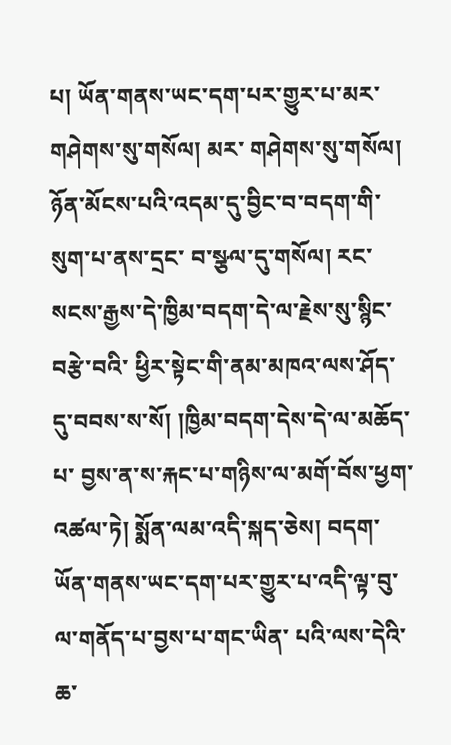པ། ཡོན་གནས་ཡང་དག་པར་གྱུར་པ་མར་གཤེགས་སུ་གསོལ། མར་ གཤེགས་སུ་གསོལ། ཉོན་མོངས་པའི་འདམ་དུ་བྱིང་བ་བདག་གི་སུག་པ་ནས་དྲང་ བ་སྩལ་དུ་གསོལ། རང་སངས་རྒྱས་དེ་ཁྱིམ་བདག་དེ་ལ་རྗེས་སུ་སྙིང་བརྩེ་བའི་ ཕྱིར་སྟེང་གི་ནམ་མཁའ་ལས་ཤོད་དུ་བབས་ས་སོ། །ཁྱིམ་བདག་དེས་དེ་ལ་མཆོད་པ་ བྱས་ན་ས་རྐང་པ་གཉིས་ལ་མགོ་བོས་ཕྱག་འཚལ་ཏེ། སྨོན་ལམ་འདི་སྐད་ཅེས། བདག་ཡོན་གནས་ཡང་དག་པར་གྱུར་པ་འདི་ལྟ་བུ་ལ་གནོད་པ་བྱས་པ་གང་ཡིན་ པའི་ལས་དེའི་ཆ་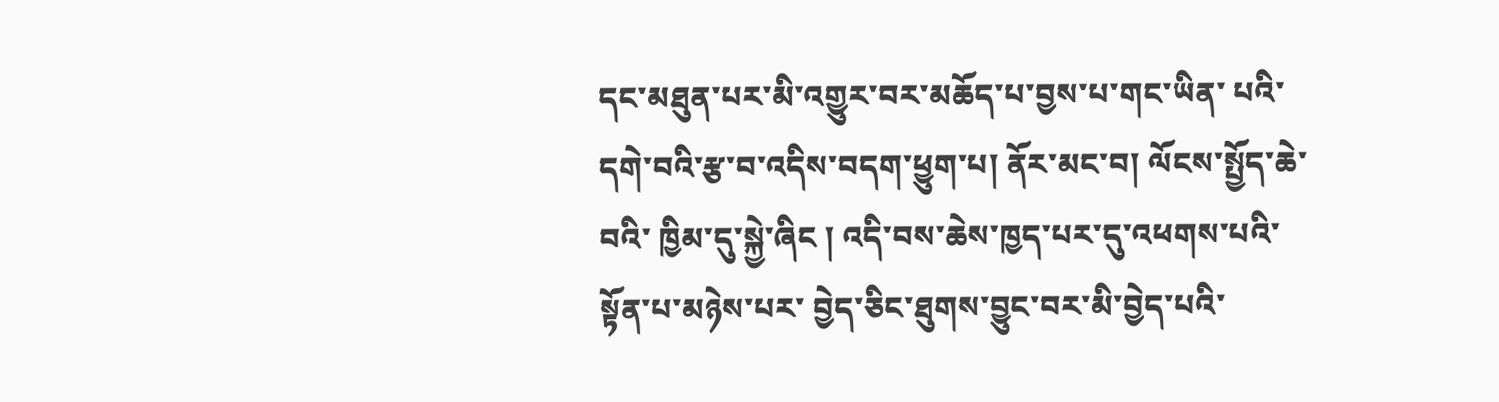དང་མཐུན་པར་མི་འགྱུར་བར་མཆོད་པ་བྱས་པ་གང་ཡིན་ པའི་དགེ་བའི་རྩ་བ་འདིས་བདག་ཕྱུག་པ། ནོར་མང་བ། ལོངས་སྤྱོད་ཆེ་བའི་ ཁྱིམ་དུ་སྐྱེ་ཞིང ། འདི་བས་ཆེས་ཁྱད་པར་དུ་འཕགས་པའི་སྟོན་པ་མཉེས་པར་ བྱེད་ཅིང་ཐུགས་བྱུང་བར་མི་བྱེད་པའི་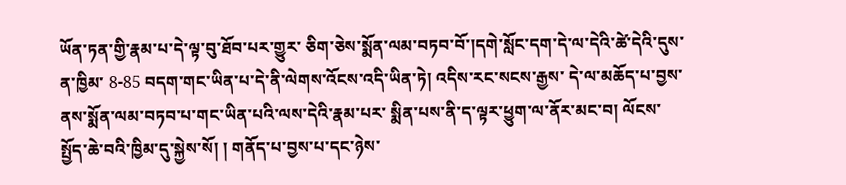ཡོན་ཏན་གྱི་རྣམ་པ་དེ་ལྟ་བུ་ཐོབ་པར་གྱུར་ ཅིག་ཅེས་སྨོན་ལམ་བཏབ་བོ་།དགེ་སློང་དག་དེ་ལ་དེའི་ཚེ་དེའི་དུས་ན་ཁྱིམ་ 8-85 བདག་གང་ཡིན་པ་དེ་ནི་ལེགས་འོངས་འདི་ཡིན་ཏེ། འདིས་རང་སངས་རྒྱས་ དེ་ལ་མཆོད་པ་བྱས་ནས་སྨོན་ལམ་བཏབ་པ་གང་ཡིན་པའི་ལས་དེའི་རྣམ་པར་ སྨིན་པས་ནི་ད་ལྟར་ཕྱུག་ལ་ནོར་མང་བ། ལོངས་སྤྱོད་ཆེ་བའི་ཁྱིམ་དུ་སྐྱེས་སོ། ། གནོད་པ་བྱས་པ་དང་ཉེས་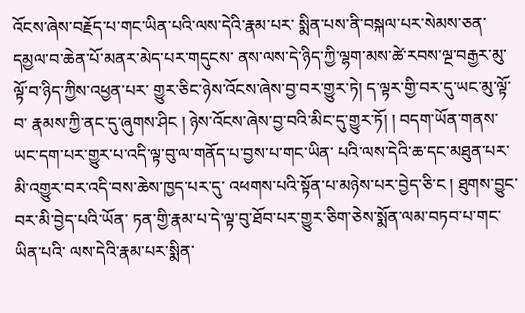འོངས་ཞེས་བརྗོད་པ་གང་ཡིན་པའི་ལས་དེའི་རྣམ་པར་ སྨིན་པས་ནི་བསྐལ་པར་སེམས་ཅན་དམྱལ་བ་ཆེན་པོ་མནར་མེད་པར་གདུངས་ ནས་ལས་དེ་ཉིད་ཀྱི་ལྷག་མས་ཚེ་རབས་ལྔ་བརྒྱར་མུ་ལྟོ་བ་ཉིད་ཀྱིས་འཕྱན་པར་ གྱུར་ཅིང་ཉེས་འོངས་ཞེས་བྱ་བར་གྱུར་ཏེ། ད་ལྟར་གྱི་བར་དུ་ཡང་མུ་ལྟོ་བ་ རྣམས་ཀྱི་ནང་དུ་ཞུགས་ཤིང ། ཉེས་འོངས་ཞེས་བྱ་བའི་མིང་དུ་གྱུར་ཏོ། ། བདག་ཡོན་གནས་ཡང་དག་པར་གྱུར་པ་འདི་ལྟ་བུ་ལ་གནོད་པ་བྱས་པ་གང་ཡིན་ པའི་ལས་དེའི་ཆ་དང་མཐུན་པར་མི་འགྱུར་བར་འདི་བས་ཆེས་ཁྱད་པར་དུ་ འཕགས་པའི་སྟོན་པ་མཉེས་པར་བྱེད་ཅི་ང ། ཐུགས་བྱུང་བར་མི་བྱེད་པའི་ཡོན་ ཏན་གྱི་རྣམ་པ་དེ་ལྟ་བུ་ཐོབ་པར་གྱུར་ཅིག་ཅེས་སྨོན་ལམ་བཏབ་པ་གང་ཡིན་པའི་ ལས་དེའི་རྣམ་པར་སྨིན་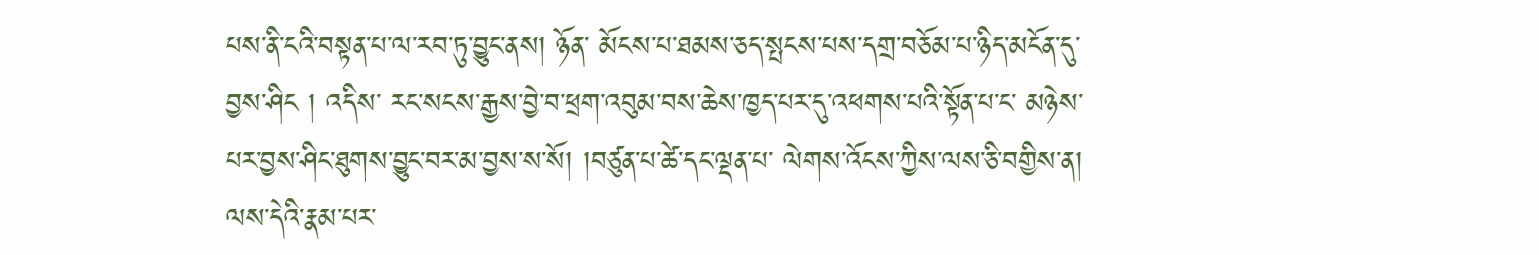པས་ནི་ངའི་བསྟན་པ་ལ་རབ་ཏུ་བྱུང་ནས། ཉོན་ མོངས་པ་ཐམས་ཅད་སྤངས་པས་དགྲ་བཅོམ་པ་ཉིད་མངོན་དུ་བྱས་ཤིང ། འདིས་ རང་སངས་རྒྱས་བྱེ་བ་ཕྲག་འབུམ་བས་ཆེས་ཁྱད་པར་དུ་འཕགས་པའི་སྟོན་པ་ང་ མཉེས་པར་བྱས་ཤིང་ཐུགས་བྱུང་བར་མ་བྱས་ས་སོ། །བཙུན་པ་ཚེ་དང་ལྡན་པ་ ལེགས་འོངས་ཀྱིས་ལས་ཅི་བགྱིས་ན། ལས་དེའི་རྣམ་པར་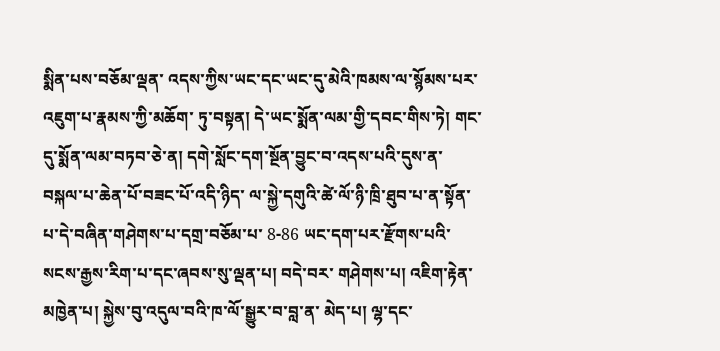སྨིན་པས་བཅོམ་ལྡན་ འདས་ཀྱིས་ཡང་དང་ཡང་དུ་མེའི་ཁམས་ལ་སྙོམས་པར་འཇུག་པ་རྣམས་ཀྱི་མཆོག་ ཏུ་བསྟན། དེ་ཡང་སྨོན་ལམ་གྱི་དབང་གིས་ཏེ། གང་དུ་སྨོན་ལམ་བཏབ་ཅེ་ན། དགེ་སློང་དག་སྔོན་བྱུང་བ་འདས་པའི་དུས་ན་བསྐལ་པ་ཆེན་པོ་བཟང་པོ་འདི་ཉིད་ ལ་སྐྱེ་དགུའི་ཚེ་ལོ་ཉི་ཁྲི་ཐུབ་པ་ན་སྟོན་པ་དེ་བཞིན་གཤེགས་པ་དགྲ་བཅོམ་པ་ 8-86 ཡང་དག་པར་རྫོགས་པའི་སངས་རྒྱས་རིག་པ་དང་ཞབས་སུ་ལྡན་པ། བདེ་བར་ གཤེགས་པ། འཇིག་རྟེན་མཁྱེན་པ། སྐྱེས་བུ་འདུལ་བའི་ཁ་ལོ་སྒྱུར་བ་བླ་ན་ མེད་པ། ལྷ་དང་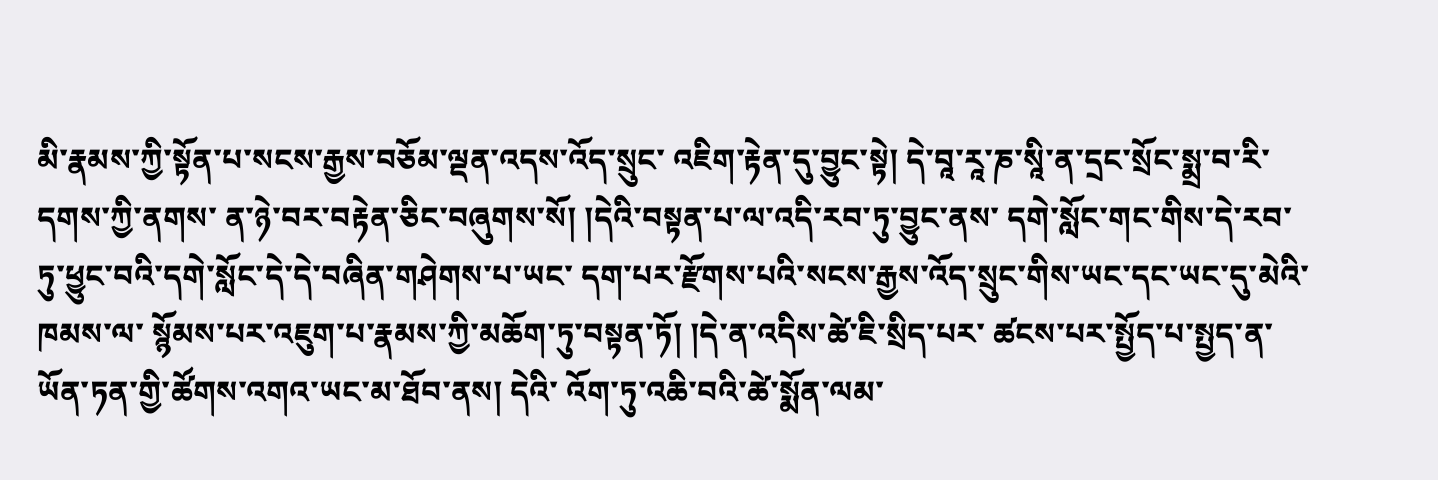མི་རྣམས་ཀྱི་སྟོན་པ་སངས་རྒྱས་བཅོམ་ལྡན་འདས་འོད་སྲུང་ འཇིག་རྟེན་དུ་བྱུང་སྟེ། དེ་བཱ་རཱ་ཎ་སཱི་ན་དྲང་སྲོང་སྨྲ་བ་རི་དགས་ཀྱི་ནགས་ ན་ཉེ་བར་བརྟེན་ཅིང་བཞུགས་སོ། །དེའི་བསྟན་པ་ལ་འདི་རབ་ཏུ་བྱུང་ནས་ དགེ་སློང་གང་གིས་དེ་རབ་ཏུ་ཕྱུང་བའི་དགེ་སློང་དེ་དེ་བཞིན་གཤེགས་པ་ཡང་ དག་པར་རྫོགས་པའི་སངས་རྒྱས་འོད་སྲུང་གིས་ཡང་དང་ཡང་དུ་མེའི་ཁམས་ལ་ སྙོམས་པར་འཇུག་པ་རྣམས་ཀྱི་མཆོག་ཏུ་བསྟན་ཏོ། །དེ་ན་འདིས་ཚེ་ཇི་སྲིད་པར་ ཚངས་པར་སྤྱོད་པ་སྤྱད་ན་ཡོན་ཏན་གྱི་ཚོགས་འགའ་ཡང་མ་ཐོབ་ནས། དེའི་ འོག་ཏུ་འཆི་བའི་ཚེ་སྨོན་ལམ་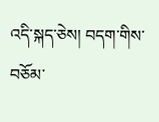འདི་སྐད་ཅེས། བདག་གིས་བཅོམ་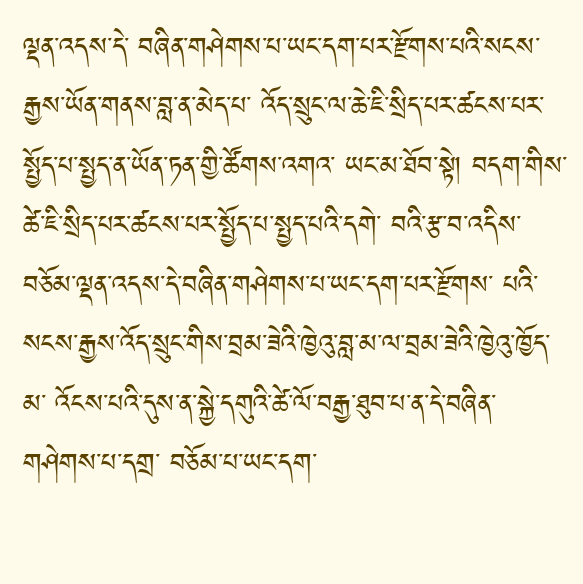ལྡན་འདས་དེ་ བཞིན་གཤེགས་པ་ཡང་དག་པར་རྫོགས་པའི་སངས་རྒྱས་ཡོན་གནས་བླ་ན་མེད་པ་ འོད་སྲུང་ལ་ཆེ་ཇི་སྲིད་པར་ཚངས་པར་སྤྱོད་པ་སྤྱད་ན་ཡོན་ཏན་གྱི་ཚོགས་འགའ་ ཡང་མ་ཐོབ་སྟེ། བདག་གིས་ཚེ་ཇི་སྲིད་པར་ཚངས་པར་སྤྱོད་པ་སྤྱད་པའི་དགེ་ བའི་རྩ་བ་འདིས་བཅོམ་ལྡན་འདས་དེ་བཞིན་གཤེགས་པ་ཡང་དག་པར་རྫོགས་ པའི་སངས་རྒྱས་འོད་སྲུང་གིས་བྲམ་ཟེའི་ཁྱེའུ་བླ་མ་ལ་བྲམ་ཟེའི་ཁྱེའུ་ཁྱོད་མ་ འོངས་པའི་དུས་ན་སྐྱེ་དགུའི་ཚེ་ལོ་བརྒྱ་ཐུབ་པ་ན་དེ་བཞིན་གཤེགས་པ་དགྲ་ བཅོམ་པ་ཡང་དག་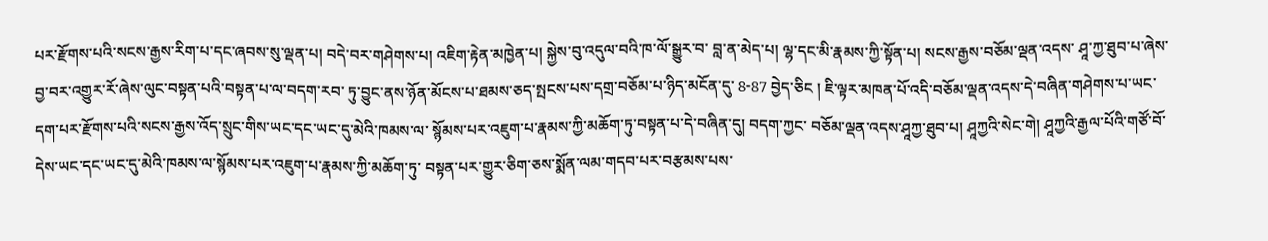པར་རྫོགས་པའི་སངས་རྒྱས་རིག་པ་དང་ཞབས་སུ་ལྡན་པ། བདེ་བར་གཤེགས་པ། འཇིག་རྟེན་མཁྱེན་པ། སྐྱེས་བུ་འདུལ་བའི་ཁ་ལོ་སྒྱུར་བ་ བླ་ན་མེད་པ། ལྷ་དང་མི་རྣམས་ཀྱི་སྟོན་པ། སངས་རྒྱས་བཅོམ་ལྡན་འདས་ ཤཱ་ཀྱ་ཐུབ་པ་ཞེས་བྱ་བར་འགྱུར་རོ་ཞེས་ལུང་བསྟན་པའི་བསྟན་པ་ལ་བདག་རབ་ ཏུ་བྱུང་ནས་ཉོན་མོངས་པ་ཐམས་ཅད་སྤངས་པས་དགྲ་བཅོམ་པ་ཉིད་མངོན་དུ་ 8-87 བྱེད་ཅིང ། ཇི་ལྟར་མཁན་པོ་འདི་བཅོམ་ལྡན་འདས་དེ་བཞིན་གཤེགས་པ་ཡང་ དག་པར་རྫོགས་པའི་སངས་རྒྱས་འོད་སྲུང་གིས་ཡང་དང་ཡང་དུ་མེའི་ཁམས་ལ་ སྙོམས་པར་འཇུག་པ་རྣམས་ཀྱི་མཆོག་ཏུ་བསྟན་པ་དེ་བཞིན་དུ། བདག་ཀྱང་ བཅོམ་ལྡན་འདས་ཤཱཀྱ་ཐུབ་པ། ཤཱཀྱའི་སེང་གེ། ཤཱཀྱའི་རྒྱལ་པོའི་གཙོ་བོ་ དེས་ཡང་དང་ཡང་དུ་མེའི་ཁམས་ལ་སྙོམས་པར་འཇུག་པ་རྣམས་ཀྱི་མཆོག་ཏུ་ བསྟན་པར་གྱུར་ཅིག་ཅས་སྨོན་ལམ་གདབ་པར་བརྩམས་པས་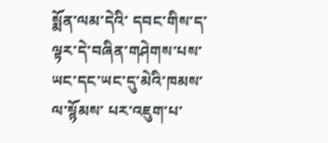སྨོན་ལམ་དེའི་ དབང་གིས་ད་ལྟར་དེ་བཞིན་གཤེགས་པས་ཡང་དང་ཡང་དུ་མེའི་ཁམས་ལ་སྙོམས་ པར་འཇུག་པ་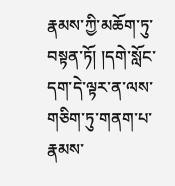རྣམས་ཀྱི་མཆོག་ཏུ་བསྟན་ཏོ། །དགེ་སློང་དག་དེ་ལྟར་ན་ལས་ གཅིག་ཏུ་གནག་པ་རྣམས་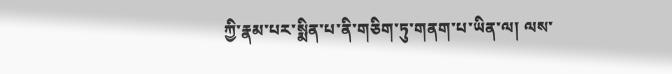ཀྱི་རྣམ་པར་སྨིན་པ་ནི་གཅིག་ཏུ་གནག་པ་ཡིན་ལ། ལས་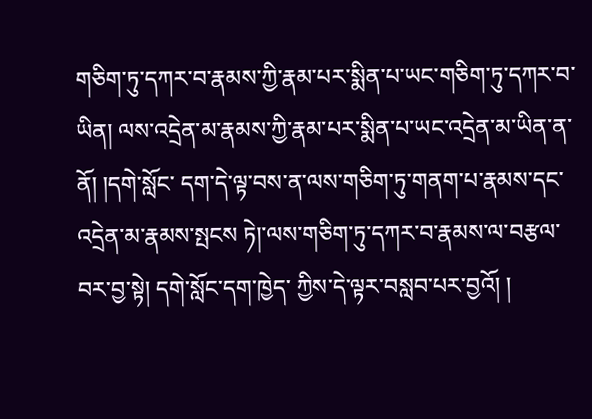གཅིག་ཏུ་དཀར་བ་རྣམས་ཀྱི་རྣམ་པར་སྨིན་པ་ཡང་གཅིག་ཏུ་དཀར་བ་ཡིན། ལས་འདྲེན་མ་རྣམས་ཀྱི་རྣམ་པར་སྨིན་པ་ཡང་འདྲེན་མ་ཡིན་ན་ནོ། །དགེ་སློང་ དག་དེ་ལྟ་བས་ན་ལས་གཅིག་ཏུ་གནག་པ་རྣམས་དང་འདྲེན་མ་རྣམས་སྤངས ཏེ།་ལས་གཅིག་ཏུ་དཀར་བ་རྣམས་ལ་བརྩལ་བར་བྱ་སྟེ། དགེ་སློང་དག་ཁྱེད་ ཀྱིས་དེ་ལྟར་བསླབ་པར་བྱའོ། །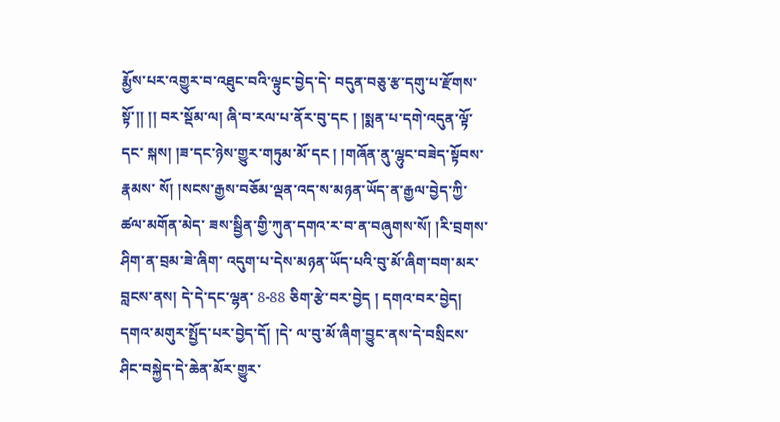རྨྱོས་པར་འགྱུར་བ་འཐུང་བའི་ལྟུང་བྱེད་དེ་ བདུན་བཅུ་རྩ་དགུ་པ་རྫོགས་སྟོ་།། །། བར་སྡོམ་ལ། ཞི་བ་རལ་པ་ནོར་བུ་དང ། །སྨན་པ་དགེ་འདུན་ལྟོ་དང་ སྐས། །ཟ་དང་ཉེས་གྱུར་གཏུམ་མོ་དང ། །གཞོན་ནུ་ལྷུང་བཟེད་སྟོབས་རྣམས་ སོ། །སངས་རྒྱས་བཅོམ་ལྡན་འད་ས་མཉན་ཡོད་ན་རྒྱལ་བྱེད་ཀྱི་ཚལ་མགོན་མེད་ ཟས་སྦྱིན་གྱི་ཀུན་དགའ་ར་བ་ན་བཞུགས་སོ། །རི་བྲགས་ཤིག་ན་བྲམ་ཟེ་ཞིག་ འདུག་པ་དེས་མཉན་ཡོད་པའི་བུ་མོ་ཞིག་བག་མར་བླངས་ནས། དེ་དེ་དང་ལྷན་ 8-88 ཅིག་རྩེ་བར་བྱེད ། དགའ་བར་བྱེད། དགའ་མགུར་སྤྱོད་པར་བྱེད་དོ། །དེ་ ལ་བུ་མོ་ཞིག་བྱུང་ནས་དེ་བསྲིངས་ཤིང་བསྐྱེད་དེ་ཆེན་མོར་གྱུར་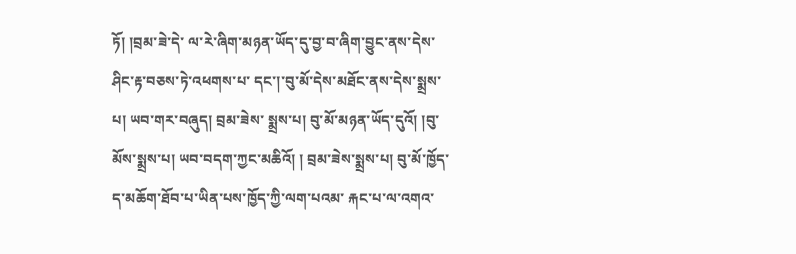ཏོ། །བྲམ་ཟེ་དེ་ ལ་རེ་ཞིག་མཉན་ཡོད་དུ་བྱ་བ་ཞིག་བྱུང་ནས་དེས་ཤིང་རྟ་བཅས་ཏེ་འཕགས་པ་ དང་།་བུ་མོ་དེས་མཐོང་ནས་དེས་སྨྲས་པ། ཡབ་གར་བཞུད། བྲམ་ཟེས་ སྨྲས་པ། བུ་མོ་མཉན་ཡོད་དུའོ། །བུ་མོས་སྨྲས་པ། ཡབ་བདག་ཀྱང་མཆིའོ། ། བྲམ་ཟེས་སྨྲས་པ། བུ་མོ་ཁྱོད་ད་མཆོག་ཐོབ་པ་ཡིན་པས་ཁྱོད་ཀྱི་ལག་པའམ་ རྐང་པ་ལ་འགའ་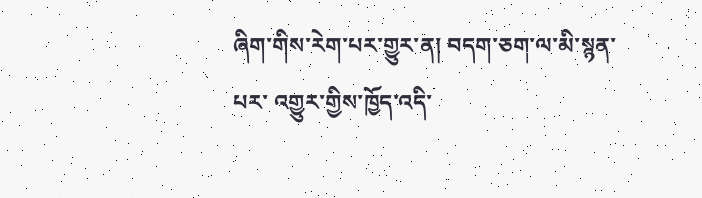ཞིག་གིས་རེག་པར་གྱུར་ན། བདག་ཅག་ལ་མི་སྙན་པར་ འགྱུར་གྱིས་ཁྱོད་འདི་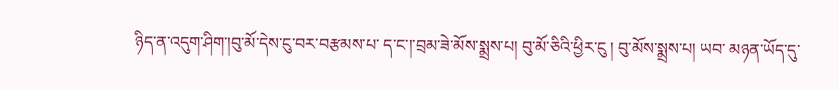ཉིད་ན་འདུག་ཤིག་།བུ་མོ་དེས་ངུ་བར་བརྩམས་པ་ ད་ང་།་བྲམ་ཟེ་མོས་སྨྲས་པ། བུ་མོ་ཅིའི་ཕྱིར་ངུ ། བུ་མོས་སྨྲས་པ། ཡབ་ མཉན་ཡོད་དུ་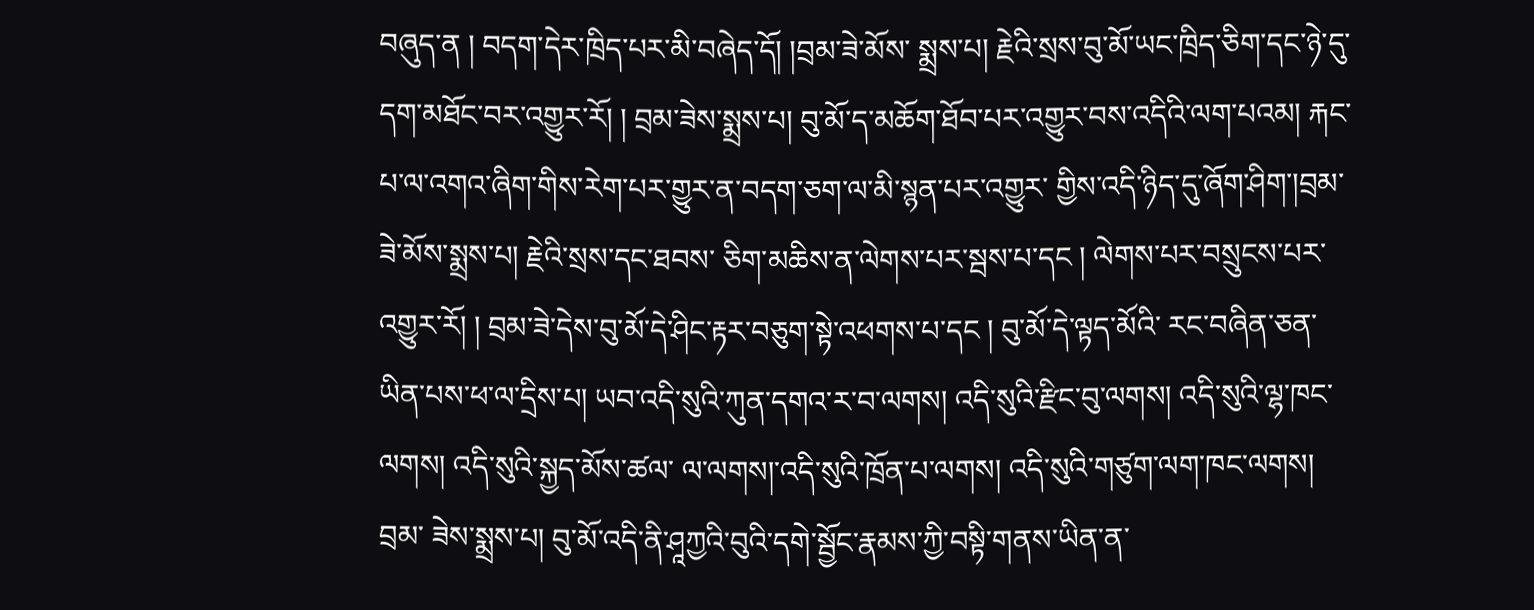བཞུད་ན ། བདག་དེར་ཁྲིད་པར་མི་བཞེད་དོ། །བྲམ་ཟེ་མོས་ སྨྲས་པ། རྗེའི་སྲས་བུ་མོ་ཡང་ཁྲིད་ཅིག་དང་ཉེ་དུ་དག་མཐོང་བར་འགྱུར་རོ། ། བྲམ་ཟེས་སྨྲས་པ། བུ་མོ་ད་མཆོག་ཐོབ་པར་འགྱུར་བས་འདིའི་ལག་པའམ། རྐང་པ་ལ་འགའ་ཞིག་གིས་རེག་པར་གྱུར་ན་བདག་ཅག་ལ་མི་སྙན་པར་འགྱུར་ གྱིས་འདི་ཉིད་དུ་ཞོག་ཤིག་།བྲམ་ཟེ་མོས་སྨྲས་པ། རྗེའི་སྲས་དང་ཐབས་ ཅིག་མཆིས་ན་ལེགས་པར་སྦས་པ་དང ། ལེགས་པར་བསྲུངས་པར་འགྱུར་རོ། ། བྲམ་ཟེ་དེས་བུ་མོ་དེ་ཤིང་རྟར་བཅུག་སྟེ་འཕགས་པ་དང ། བུ་མོ་དེ་ལྟད་མོའི་ རང་བཞིན་ཅན་ཡིན་པས་ཕ་ལ་དྲིས་པ། ཡབ་འདི་སུའི་ཀུན་དགའ་ར་བ་ལགས། འདི་སུའི་རྫིང་བུ་ལགས། འདི་སུའི་ལྷ་ཁང་ལགས། འདི་སུའི་སྐྱད་མོས་ཚལ་ ལ་ལགས།་འདི་སུའི་ཁྲོན་པ་ལགས། འདི་སུའི་གཙུག་ལག་ཁང་ལགས། བྲམ་ ཟེས་སྨྲས་པ། བུ་མོ་འདི་ནི་ཤཱཀྱའི་བུའི་དགེ་སྦྱོང་རྣམས་ཀྱི་བསྟི་གནས་ཡིན་ན་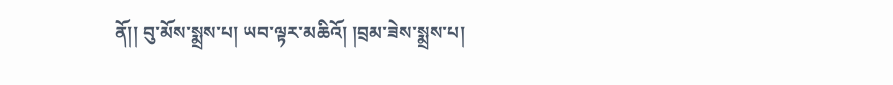ནོ།། བུ་མོས་སྨྲས་པ། ཡབ་ལྟར་མཆིའོ། །བྲམ་ཟེས་སྨྲས་པ།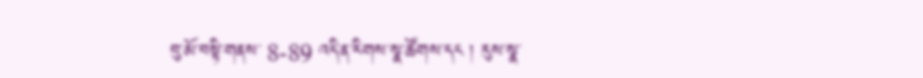བུ་མོ་བསྟི་གནས་ 8-89 འདི་ན་རིགས་སྣ་ཚོགས་དང ། རུས་སྣ་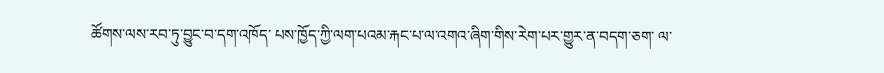ཚོགས་ལས་རབ་ཏུ་བྱུང་བ་དག་འཁོད་ པས་ཁྱོད་ཀྱི་ལག་པའམ་རྐང་པ་ལ་འགའ་ཞིག་གིས་རེག་པར་གྱུར་ན་བདག་ཅག་ ལ་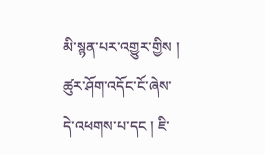མི་སྙན་པར་འགྱུར་གྱིས ། ཚུར་ཤོག་འདོང་ངོ་ཞེས་དེ་འཕགས་པ་དང ། ཇི་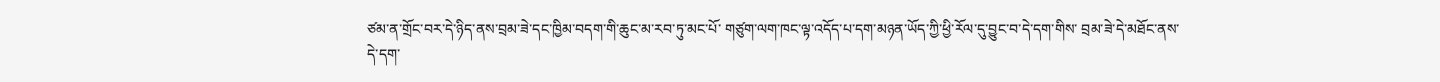ཙམ་ན་གྲོང་བར་དེ་ཉིད་ནས་བྲམ་ཟེ་དང་ཁྱིམ་བདག་གི་ཆུང་མ་རབ་ཏུ་མང་པོ་ གཙུག་ལག་ཁང་ལྟ་འདོད་པ་དག་མཉན་ཡོད་ཀྱི་ཕྱི་རོལ་དུ་བྱུང་བ་དེ་དག་གིས་ བྲམ་ཟེ་དེ་མཐོང་ནས་དེ་དག་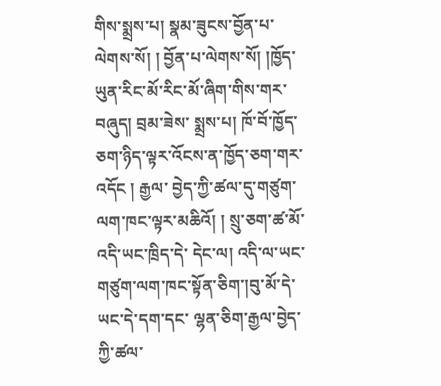གིས་སྨྲས་པ། སྣམ་ཟུངས་བྱོན་པ་ལེགས་སོ། ། བྱོན་པ་ལེགས་སོ། །ཁྱོད་ཡུན་རིང་མོ་རིང་མོ་ཞིག་གིས་གར་བཞུད། བྲམ་ཟེས་ སྨྲས་པ། ཁོ་བོ་ཁྱོད་ཅག་ཉིད་ལྟར་འོངས་ན་ཁྱོད་ཅག་གར་འདོང ། རྒྱལ་ བྱེད་ཀྱི་ཚལ་དུ་གཙུག་ལག་ཁང་ལྟར་མཆིའོ། ། སྲུ་ཅག་ཚ་མོ་འདི་ཡང་ཁྲིད་དེ་ དེང་ལ། འདི་ལ་ཡང་གཙུག་ལག་ཁང་སྟོན་ཅིག་།བུ་མོ་དེ་ཡང་དེ་དག་དང་ ལྷན་ཅིག་རྒྱལ་བྱེད་ཀྱི་ཚལ་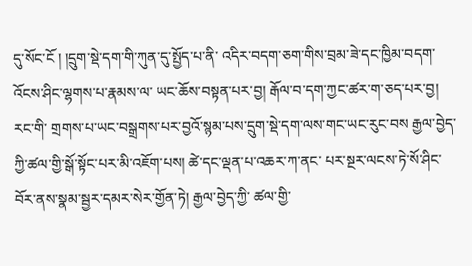དུ་སོང་ངོ ། །དྲུག་སྡེ་དག་གི་ཀུན་དུ་སྤྱོད་པ་ནི་ འདིར་བདག་ཅག་གིས་བྲམ་ཟེ་དང་ཁྱིམ་བདག་འོངས་ཤིང་ལྷགས་པ་རྣམས་ལ་ ཡང་ཆོས་བསྟན་པར་བྱ། རྒོལ་བ་དག་ཀྱང་ཚར་ག་ཅད་པར་བྱ། རང་གི་ གྲགས་པ་ཡང་བསྒྲགས་པར་བྱའོ་སྙམ་པས་དྲུག་སྡེ་དག་ལས་གང་ཡང་རུང་བས རྒྱལ་བྱེད་ཀྱི་ཚལ་གྱི་སྒོ་སྟོང་པར་མི་འཇོག་པས། ཚེ་དང་ལྡན་པ་འཆར་ཀ་ནང་ པར་སྔར་ལངས་ཏེ་སོ་ཤིང་བོར་ནས་སྣམ་སྦྱར་དམར་སེར་གྱོན་ཏེ། རྒྱལ་བྱེད་ཀྱི་ ཚལ་གྱི་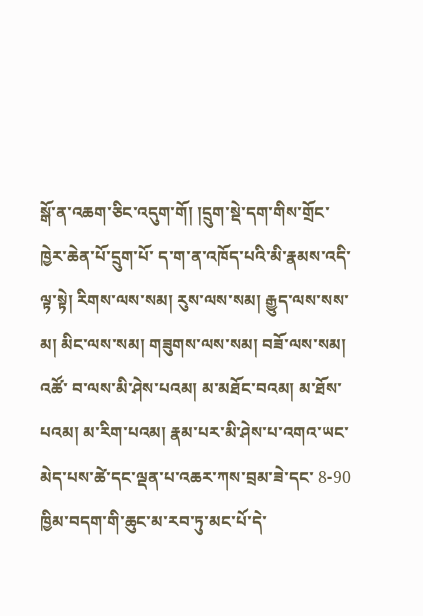སྒོ་ན་འཆག་ཅིང་འདུག་གོ། །དྲུག་སྡེ་དག་གིས་གྲོང་ཁྱེར་ཆེན་པོ་དྲུག་པོ་ ད་ག་ན་འཁོད་པའི་མི་རྣམས་འདི་ལྟ་སྟེ། རིགས་ལས་སམ། རུས་ལས་སམ། རྒྱུད་ལས་སས་མ། མིང་ལས་སམ། གཟུགས་ལས་སམ། བཟོ་ལས་སམ། འཚོ་ བ་ལས་མི་ཤེས་པའམ། མ་མཐོང་བའམ། མ་ཐོས་པའམ། མ་རིག་པའམ། རྣམ་པར་མི་ཤེས་པ་འགའ་ཡང་མེད་པས་ཚེ་དང་ལྡན་པ་འཆར་ཀས་བྲམ་ཟེ་དང་ 8-90 ཁྱིམ་བདག་གི་ཆུང་མ་རབ་ཏུ་མང་པོ་དེ་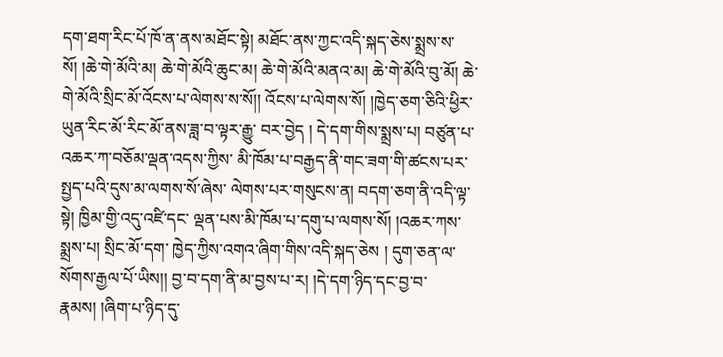དག་ཐག་རིང་པོ་ཁོ་ན་ནས་མཐོང་སྟེ། མཐོང་ནས་ཀྱང་འདི་སྐད་ཅེས་སྨྲས་ས་སོ། །ཆེ་གེ་མོའི་མ། ཆེ་གེ་མོའི་ཆུང་མ། ཆེ་གེ་མོའི་མནའ་མ། ཆེ་གེ་མོའི་བུ་མོ། ཆེ་གེ་མོའི་སྲིང་མོ་འོངས་པ་ལེགས་ས་སོ།། འོངས་པ་ལེགས་སོ། །ཁྱེད་ཅག་ཅིའི་ཕྱིར་ཡུན་རིང་མོ་རིང་མོ་ནས་ཟླ་བ་ལྟར་རྒྱུ་ བར་བྱེད ། དེ་དག་གིས་སྨྲས་པ། བཙུན་པ་འཆར་ཀ་བཅོམ་ལྡན་འདས་ཀྱིས་ མི་ཁོམ་པ་བརྒྱད་ནི་གང་ཟག་གི་ཚངས་པར་སྤྱད་པའི་དུས་མ་ལགས་སོ་ཞེས་ ལེགས་པར་གསུངས་ན། བདག་ཅག་ནི་འདི་ལྟ་སྟེ། ཁྱིམ་གྱི་འདུ་འཛི་དང་ ལྡན་པས་མི་ཁོམ་པ་དགུ་པ་ལགས་སོ། །འཆར་ཀས་སྨྲས་པ། སྲིང་མོ་དག་ ཁྱེད་ཀྱིས་འགའ་ཞིག་གིས་འདི་སྐད་ཅེས ། དུག་ཅན་ལ་སོགས་རྒྱལ་པོ་ཡིས།། བྱ་བ་དག་ནི་མ་བྱས་པ་ར། །དེ་དག་ཉིད་དང་བྱ་བ་རྣམས། །ཞིག་པ་ཉིད་དུ་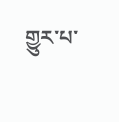གྱུར་པ་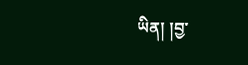ཡིན། །བྱ་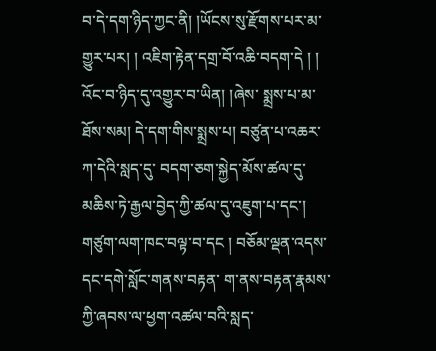བ་དེ་དག་ཉིད་ཀྱང་ནི། །ཡོངས་སུ་རྫོགས་པར་མ་གྱུར་པར། ། འཇིག་རྟེན་དགྲ་བོ་འཆི་བདག་དེ ། ། འོང་བ་ཉིད་དུ་འགྱུར་བ་ཡིན། །ཞེས་ སྨྲས་པ་མ་ཐོས་སམ། དེ་དག་གིས་སྨྲས་པ། བཙུན་པ་འཆར་ཀ་དེའི་སླད་དུ་ བདག་ཅག་སྐྱེད་མོས་ཚལ་དུ་མཆིས་ཏེ་རྒྱལ་བྱེད་ཀྱི་ཚལ་དུ་འཇུག་པ་དང་། གཙུག་ལག་ཁང་བལྟ་བ་དང ། བཅོམ་ལྡན་འདས་དང་དགེ་སློང་གནས་བརྟན་ ག་ནས་བརྟན་རྣམས་ཀྱི་ཞབས་ལ་ཕྱག་འཚལ་བའི་སླད་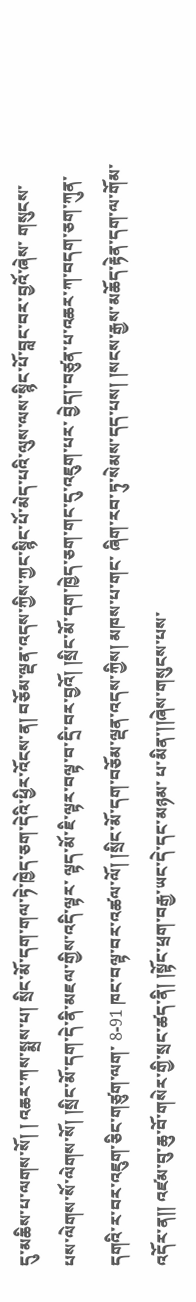དུ་མཆིས་པ་ལགས་སོ། ། འཆར་ཀས་སྨྲས་པ། སྲིང་མོ་དག་གལ་ཏེ་ཁྱེད་ཅག་དེའི་ཕྱིར་འོངས་ན། བཅོམ་ལྡན་འདས་ཀྱིས་ཀྱང་སྙིང་པོ་མེད་པའི་ལུས་ལས་སྙིང་པོ་བླང་བར་བྱའོ་ཞེས་ གསུངས་པས་ལེགས་སོ་ལེགས་སོ། །སྲིང་མོ་དག་དེ་ནི་མཇལ་གྱིས་འདི་ལྟར་ ལྟད་མོ་ཇི་ལྟར་བལྟ་བ་དྲི་བར་བྱའོ། །སྲིང་མོ་དག་ཁྱེད་ཅག་གང་དུ་འཇུག་པར་ བྱེད།་བཙུན་པ་འཆར་ཀ་བདག་ཅག་ཀུན་དགའི་ར་བར་འཇུག་ཅིང་གཙུག་ལག་ 8-91 ཁང་བལྟ་བར་འཚལ་ལོ། །སྲིང་མོ་དག་བཅོམ་ལྡན་འདས་ཀྱིས། མཁས་པ་གང་ ཞིག་རབ་ཏུ་སེམས་དད་པས། །སངས་རྒྱས་མཆོད་རྟེན་དག་ལ་གོམ་འདོར་ན།། འཛམ་བུ་ཆུ་བོ་གསེར་གྱི་སྲང་ཚད་ནི། །སྟོང་ཕྲག་བརྒྱ་ཡང་དེ་དང་མཉམ་ པ་མིན་།།ཞེས་གསུངས་པས་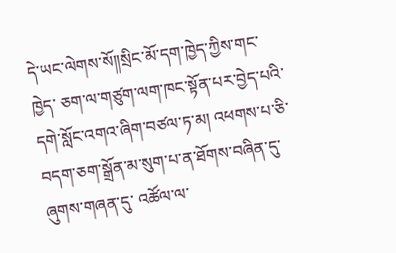དེ་ཡང་ལེགས་སོ།།སྲིང་མོ་དག་ཁྱེད་ཀྱིས་གང་ཁྱེད་ ཅག་ལ་གཙུག་ལག་ཁང་སྟོན་པར་བྱེད་པའི་དགེ་སློང་འགའ་ཞིག་བཙལ་ཏ་མ། འཕགས་པ་ཅི་བདག་ཅག་སྒྲོན་མ་སུག་པ་ན་ཐོགས་བཞིན་དུ་ཞུགས་གཞན་དུ་ འཚོལ་ལ་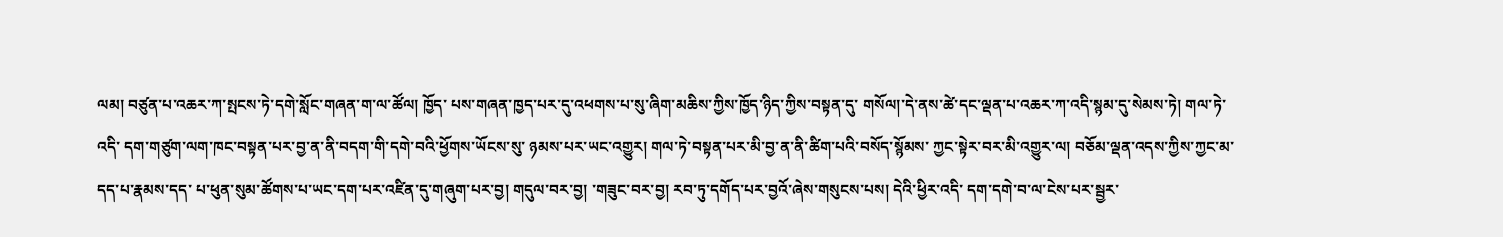ལམ། བཙུན་པ་འཆར་ཀ་སྤངས་ཏེ་དགེ་སློང་གཞན་ག་ལ་ཚོལ། ཁྱོད་ པས་གཞན་ཁྱད་པར་དུ་འཕགས་པ་སུ་ཞིག་མཆིས་ཀྱིས་ཁྱོད་ཉིད་ཀྱིས་བསྟན་དུ་ གསོལ།་དེ་ནས་ཚེ་དང་ལྡན་པ་འཆར་ཀ་འདི་སྙམ་དུ་སེམས་ཏེ། གལ་ཏེ་འདི་ དག་གཙུག་ལག་ཁང་བསྟན་པར་བྱ་ན་ནི་བདག་གི་དགེ་བའི་ཕྱོགས་ཡོངས་སུ་ ཉམས་པར་ཡང་འགྱུར། གལ་ཏེ་བསྟན་པར་མི་བྱ་ན་ནི་ཚིག་པའི་བསོད་སྙོམས་ ཀྱང་སྟེར་བར་མི་འགྱུར་ལ། བཅོམ་ལྡན་འདས་ཀྱིས་ཀྱང་མ་དད་པ་རྣམས་དད་ པ་ཕུན་སུམ་ཚོགས་པ་ཡང་དག་པར་འཛིན་དུ་གཞུག་པར་བྱ། གདུལ་བར་བྱ། ་གཟུང་བར་བྱ། རབ་ཏུ་དགོད་པར་བྱའོ་ཞེས་གསུངས་པས། དེའི་ཕྱིར་འདི་ དག་དགེ་བ་ལ་ངེས་པར་སྦྱར་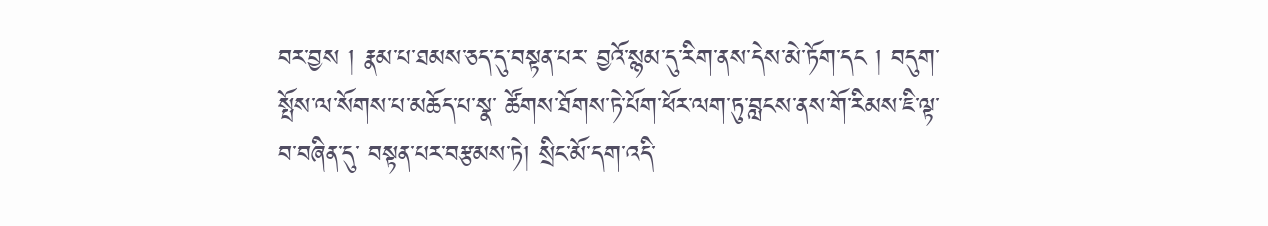བར་བྱས ། རྣམ་པ་ཐམས་ཅད་དུ་བསྟན་པར་ བྱའོ་སྙམ་དུ་རིག་ནས་དེས་མེ་ཏོག་དང ། བདུག་སྤོས་ལ་སོགས་པ་མཆོད་པ་སྣ་ ཚོགས་ཐོགས་ཏེ་པོག་ཕོར་ལག་ཏུ་བླངས་ནས་གོ་རིམས་ཇི་ལྟ་བ་བཞིན་དུ་ བསྟན་པར་བརྩམས་ཏེ། སྲིང་མོ་དག་འདི་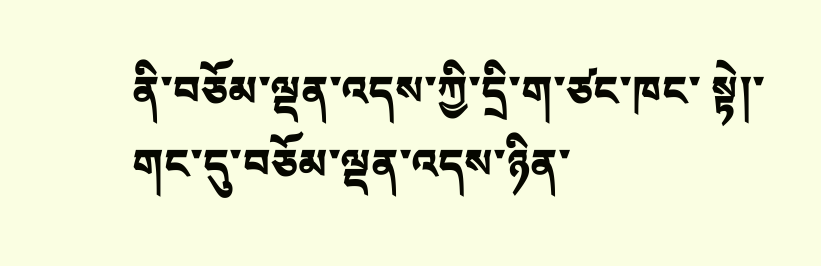ནི་བཅོམ་ལྡན་འདས་ཀྱི་དྲི་ག་ཙང་ཁང་ སྟེ།་གང་དུ་བཅོམ་ལྡན་འདས་ཉིན་